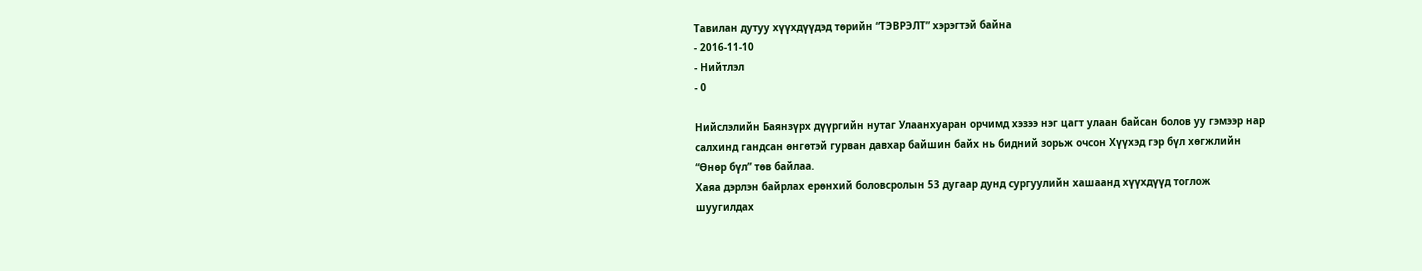Тавилан дутуу хүүхдүүдэд төрийн “ТЭВРЭЛТ” хэрэгтэй байна
- 2016-11-10
- Нийтлэл
- 0

Нийслэлийн Баянзүрх дүүргийн нутаг Улаанхуаран орчимд хэзээ нэг цагт улаан байсан болов уу гэмээр нар салхинд гандсан өнгөтэй гурван давхар байшин байх нь бидний зорьж очсон Хүүхэд гэр бүл хөгжлийн “Өнөр бүл” төв байлаа.
Хаяа дэрлэн байрлах ерөнхий боловсролын 53 дугаар дунд сургуулийн хашаанд хүүхдүүд тоглож шуугилдах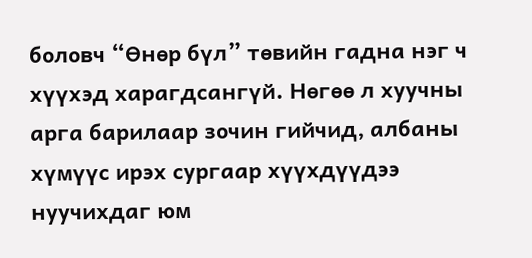боловч “Өнөр бүл” төвийн гадна нэг ч хүүхэд харагдсангүй. Нөгөө л хуучны арга барилаар зочин гийчид, албаны хүмүүс ирэх сургаар хүүхдүүдээ нуучихдаг юм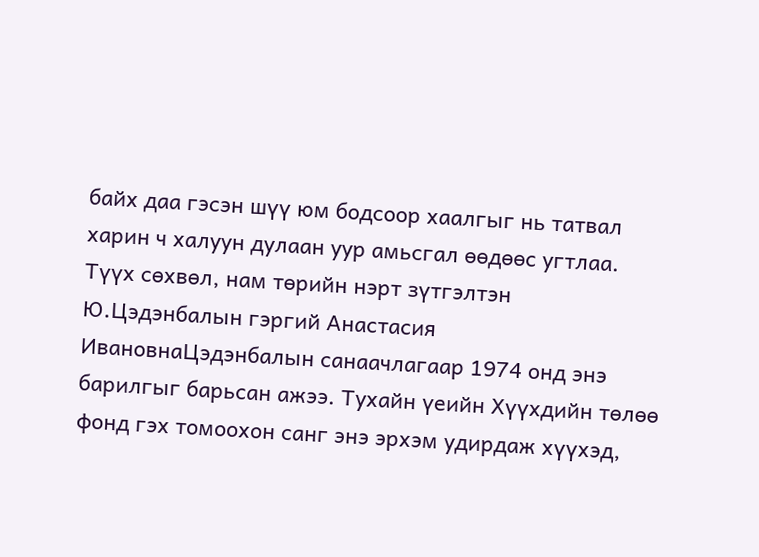байх даа гэсэн шүү юм бодсоор хаалгыг нь татвал харин ч халуун дулаан уур амьсгал өөдөөс угтлаа.
Түүх сөхвөл, нам төрийн нэрт зүтгэлтэн Ю.Цэдэнбалын гэргий Анастасия ИвановнаЦэдэнбалын санаачлагаар 1974 онд энэ барилгыг барьсан ажээ. Тухайн үеийн Хүүхдийн төлөө фонд гэх томоохон санг энэ эрхэм удирдаж хүүхэд,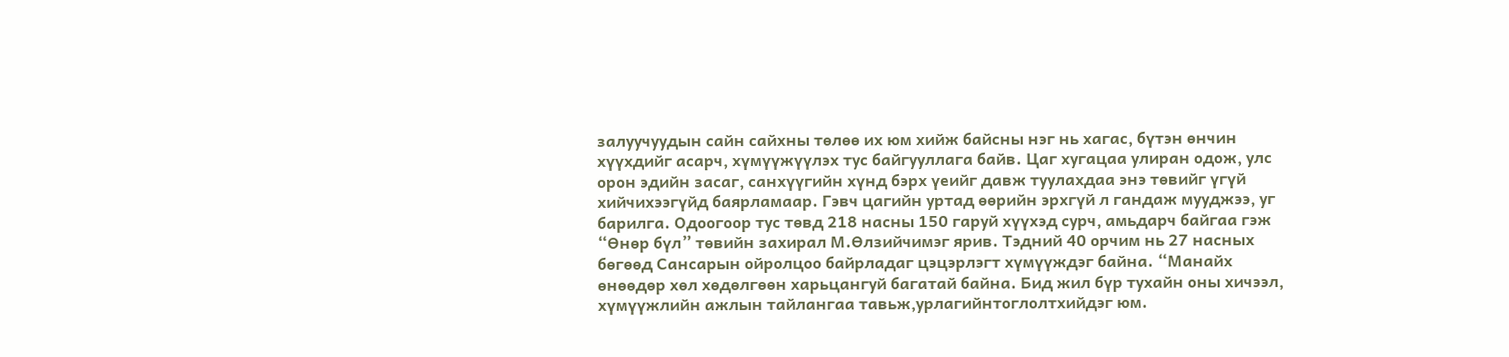залуучуудын сайн сайхны төлөө их юм хийж байсны нэг нь хагас, бүтэн өнчин хүүхдийг асарч, хүмүүжүүлэх тус байгууллага байв. Цаг хугацаа улиран одож, улс орон эдийн засаг, санхүүгийн хүнд бэрх үеийг давж туулахдаа энэ төвийг үгүй хийчихээгүйд баярламаар. Гэвч цагийн уртад өөрийн эрхгүй л гандаж мууджээ, уг барилга. Одоогоор тус төвд 218 насны 150 гаруй хүүхэд сурч, амьдарч байгаа гэж “Өнөр бүл” төвийн захирал М.Өлзийчимэг ярив. Тэдний 40 орчим нь 27 насных бөгөөд Сансарын ойролцоо байрладаг цэцэрлэгт хүмүүждэг байна. “Манайх өнөөдөр хөл хөдөлгөөн харьцангуй багатай байна. Бид жил бүр тухайн оны хичээл, хүмүүжлийн ажлын тайлангаа тавьж,урлагийнтоглолтхийдэг юм.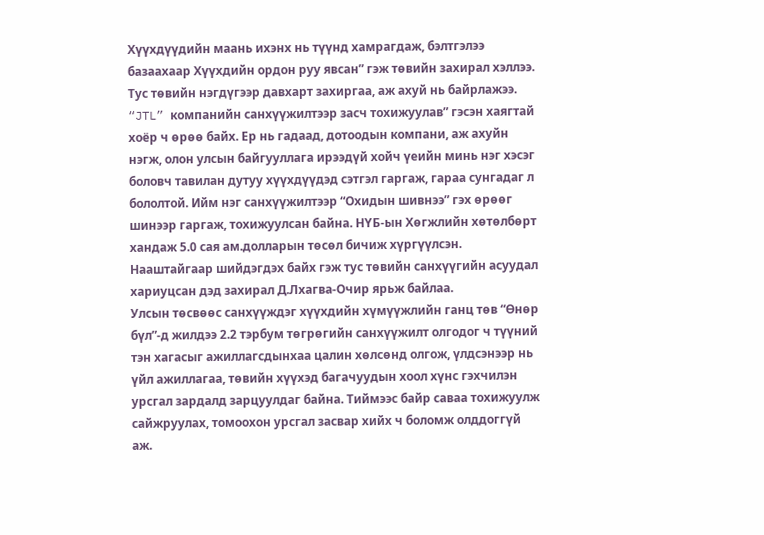Хүүхдүүдийн маань ихэнх нь түүнд хамрагдаж, бэлтгэлээ базаахаар Хүүхдийн ордон руу явсан” гэж төвийн захирал хэллээ.
Тус төвийн нэгдүгээр давхарт захиргаа, аж ахуй нь байрлажээ. “JTL” компанийн санхүүжилтээр засч тохижуулав” гэсэн хаягтай хоёр ч өрөө байх. Ер нь гадаад, дотоодын компани, аж ахуйн нэгж, олон улсын байгууллага ирээдүй хойч үеийн минь нэг хэсэг боловч тавилан дутуу хүүхдүүдэд сэтгэл гаргаж, гараа сунгадаг л бололтой. Ийм нэг санхүүжилтээр “Охидын шивнээ” гэх өрөөг шинээр гаргаж, тохижуулсан байна. НҮБ-ын Хөгжлийн хөтөлбөрт хандаж 5.0 сая ам.долларын төсөл бичиж хүргүүлсэн. Нааштайгаар шийдэгдэх байх гэж тус төвийн санхүүгийн асуудал хариуцсан дэд захирал Д.Лхагва-Очир ярьж байлаа.
Улсын төсвөөс санхүүждэг хүүхдийн хүмүүжлийн ганц төв “Өнөр бүл”-д жилдээ 2.2 тэрбум төгрөгийн санхүүжилт олгодог ч түүний тэн хагасыг ажиллагсдынхаа цалин хөлсөнд олгож, үлдсэнээр нь үйл ажиллагаа, төвийн хүүхэд багачуудын хоол хүнс гэхчилэн урсгал зардалд зарцуулдаг байна. Тиймээс байр саваа тохижуулж сайжруулах, томоохон урсгал засвар хийх ч боломж олддоггүй аж.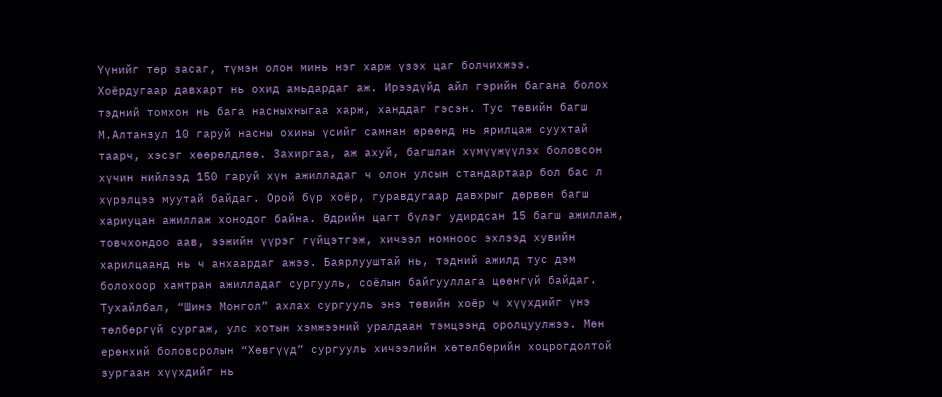Үүнийг төр засаг, түмэн олон минь нэг харж үзэх цаг болчихжээ.
Хоёрдугаар давхарт нь охид амьдардаг аж. Ирээдүйд айл гэрийн багана болох тэдний томхон нь бага насныхныгаа харж, ханддаг гэсэн. Тус төвийн багш М.Алтанзул 10 гаруй насны охины үсийг самнан өрөөнд нь ярилцаж суухтай таарч, хэсэг хөөрөлдлөө. Захиргаа, аж ахуй, багшлан хүмүүжүүлэх боловсон хүчин нийлээд 150 гаруй хүн ажилладаг ч олон улсын стандартаар бол бас л хүрэлцээ муутай байдаг. Орой бүр хоёр, гуравдугаар давхрыг дөрвөн багш хариуцан ажиллаж хонодог байна. Өдрийн цагт бүлэг удирдсан 15 багш ажиллаж, товчхондоо аав, ээжийн үүрэг гүйцэтгэж, хичээл номноос эхлээд хувийн харилцаанд нь ч анхаардаг ажээ. Баярлууштай нь, тэдний ажилд тус дэм болохоор хамтран ажилладаг сургууль, соёлын байгууллага цөөнгүй байдаг. Тухайлбал, “Шинэ Монгол” ахлах сургууль энэ төвийн хоёр ч хүүхдийг үнэ төлбөргүй сургаж, улс хотын хэмжээний уралдаан тэмцээнд оролцуулжээ. Мөн ерөнхий боловсролын “Хөвгүүд” сургууль хичээлийн хөтөлбөрийн хоцрогдолтой зургаан хүүхдийг нь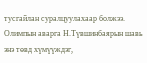тусгайлан суралцуулахаар болжээ. Олимпын аварга Н.Түвшинбаярын шавь энэ төвд хүмүүждэг,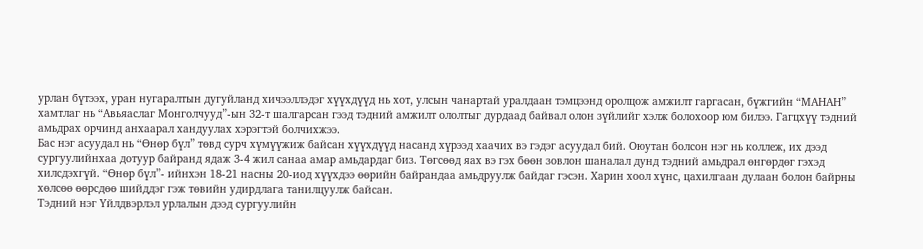урлан бүтээх, уран нугаралтын дугуйланд хичээллэдэг хүүхдүүд нь хот, улсын чанартай уралдаан тэмцээнд оролцож амжилт гаргасан, бүжгийн “МАНАН” хамтлаг нь “Авьяаслаг Монголчууд”-ын 32-т шалгарсан гээд тэдний амжилт ололтыг дурдаад байвал олон зүйлийг хэлж болохоор юм билээ. Гагцхүү тэдний амьдрах орчинд анхаарал хандуулах хэрэгтэй болчихжээ.
Бас нэг асуудал нь “Өнөр бүл” төвд сурч хүмүүжиж байсан хүүхдүүд насанд хүрээд хаачих вэ гэдэг асуудал бий. Оюутан болсон нэг нь коллеж, их дээд сургуулийнхаа дотуур байранд ядаж 3-4 жил санаа амар амьдардаг биз. Төгсөөд яах вэ гэх бөөн зовлон шаналал дунд тэдний амьдрал өнгөрдөг гэхэд хилсдэхгүй. “Өнөр бүл”- ийнхэн 18-21 насны 20-иод хүүхдээ өөрийн байрандаа амьдруулж байдаг гэсэн. Харин хоол хүнс, цахилгаан дулаан болон байрны хөлсөө өөрсдөө шийддэг гэж төвийн удирдлага танилцуулж байсан.
Тэдний нэг Үйлдвэрлэл урлалын дээд сургуулийн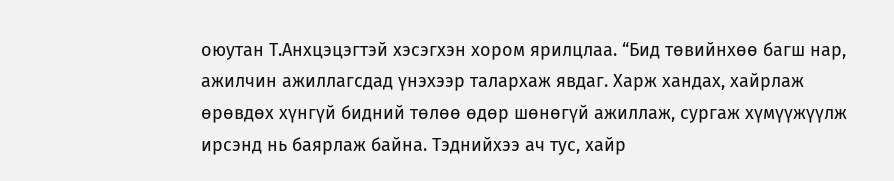оюутан Т.Анхцэцэгтэй хэсэгхэн хором ярилцлаа. “Бид төвийнхөө багш нар, ажилчин ажиллагсдад үнэхээр талархаж явдаг. Харж хандах, хайрлаж өрөвдөх хүнгүй бидний төлөө өдөр шөнөгүй ажиллаж, сургаж хүмүүжүүлж ирсэнд нь баярлаж байна. Тэднийхээ ач тус, хайр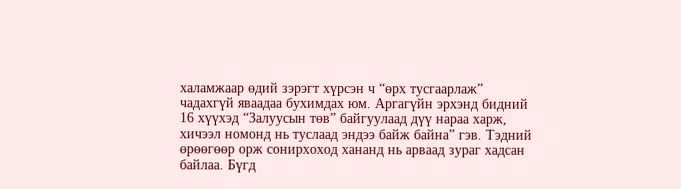халамжаар өдий зэрэгт хүрсэн ч “өрх тусгаарлаж” чадахгүй яваадаа бухимдах юм. Аргагүйн эрхэнд бидний 16 хүүхэд “Залуусын төв” байгуулаад дүү нараа харж, хичээл номонд нь туслаад эндээ байж байна” гэв. Тэдний өрөөгөөр орж сонирхоход хананд нь арваад зураг хадсан байлаа. Бүгд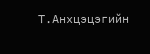Т.Анхцэцэгийн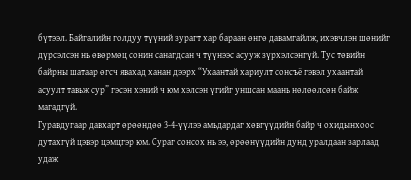бүтээл. Байгалийн голдуу түүний зурагт хар бараан өнгө давамгайлж, ихэвчлэн шөнийг дүрсэлсэн нь өвөрмөц сонин санагдсан ч түүнээс асууж зүрхэлсэнгүй. Тус төвийн байрны шатаар өгсч явахад ханан дээрх “Ухаантай хариулт сонсъё гэвэл ухаантай асуулт тавьж сур” гэсэн хэний ч юм хэлсэн үгийг уншсан маань нөлөөлсөн байж магадгүй.
Гуравдугаар давхарт өрөөндөө 3-4-үүлээ амьдардаг хөвгүүдийн байр ч охидынхоос дутахгүй цэвэр цэмцгэр юм. Сураг сонсох нь ээ, өрөөнүүдийн дунд уралдаан зарлаад удаж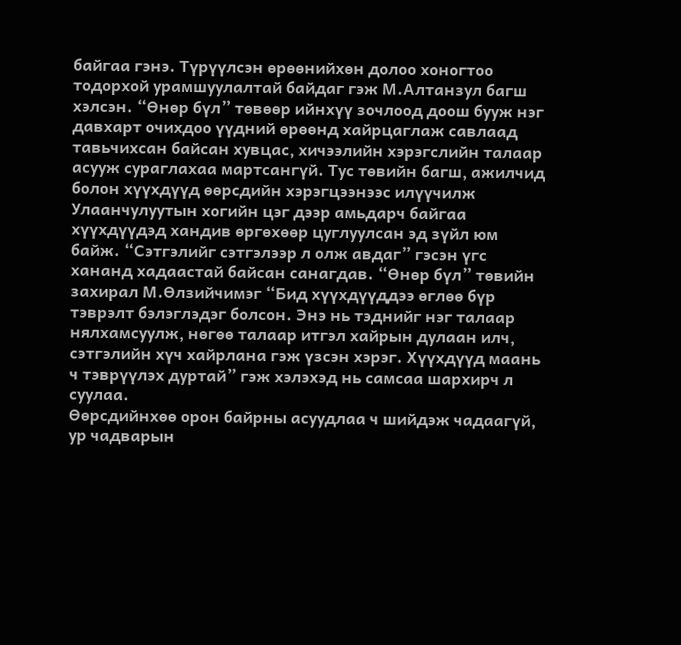байгаа гэнэ. Түрүүлсэн өрөөнийхөн долоо хоногтоо тодорхой урамшуулалтай байдаг гэж М.Алтанзул багш хэлсэн. “Өнөр бүл” төвөөр ийнхүү зочлоод доош бууж нэг давхарт очихдоо үүдний өрөөнд хайрцаглаж савлаад тавьчихсан байсан хувцас, хичээлийн хэрэгслийн талаар асууж сураглахаа мартсангүй. Тус төвийн багш, ажилчид болон хүүхдүүд өөрсдийн хэрэгцээнээс илүүчилж Улаанчулуутын хогийн цэг дээр амьдарч байгаа хүүхдүүдэд хандив өргөхөөр цуглуулсан эд зүйл юм байж. “Сэтгэлийг сэтгэлээр л олж авдаг” гэсэн үгс хананд хадаастай байсан санагдав. “Өнөр бүл” төвийн захирал М.Өлзийчимэг “Бид хүүхдүүддээ өглөө бүр тэврэлт бэлэглэдэг болсон. Энэ нь тэднийг нэг талаар нялхамсуулж, нөгөө талаар итгэл хайрын дулаан илч, сэтгэлийн хүч хайрлана гэж үзсэн хэрэг. Хүүхдүүд маань ч тэврүүлэх дуртай” гэж хэлэхэд нь самсаа шархирч л суулаа.
Өөрсдийнхөө орон байрны асуудлаа ч шийдэж чадаагүй, ур чадварын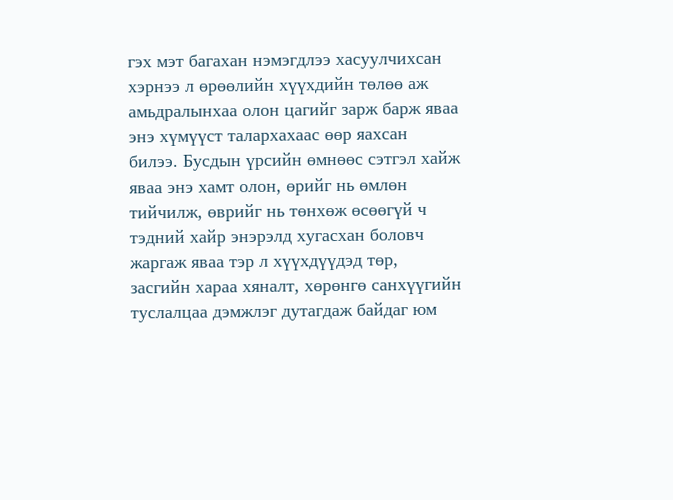гэх мэт багахан нэмэгдлээ хасуулчихсан хэрнээ л өрөөлийн хүүхдийн төлөө аж амьдралынхаа олон цагийг зарж барж яваа энэ хүмүүст талархахаас өөр яахсан билээ. Бусдын үрсийн өмнөөс сэтгэл хайж яваа энэ хамт олон, өрийг нь өмлөн тийчилж, өврийг нь төнхөж өсөөгүй ч тэдний хайр энэрэлд хугасхан боловч жаргаж яваа тэр л хүүхдүүдэд төр, засгийн хараа хяналт, хөрөнгө санхүүгийн туслалцаа дэмжлэг дутагдаж байдаг юм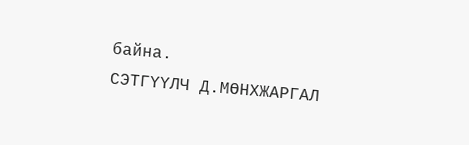байна.
СЭТГҮҮЛЧ Д.МӨНХЖАРГАЛ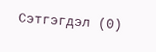Сэтгэгдэл (0)